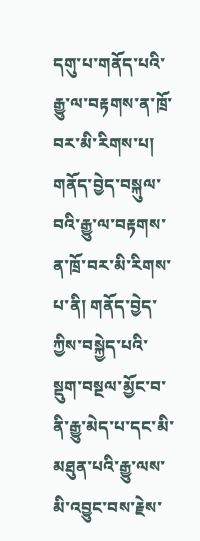དགུ་པ་གནོད་པའི་རྒྱུ་ལ་བརྟགས་ན་ཁྲོ་བར་མི་རིགས་པ། གནོད་བྱེད་བསྐུལ་བའི་རྒྱུ་ལ་བརྟགས་ན་ཁྲོ་བར་མི་རིགས་པ་ནི། གནོད་བྱེད་ཀྱིས་བསྐྱེད་པའི་སྡུག་བསྔལ་མྱོང་བ་ནི་རྒྱུ་མེད་པ་དང་མི་མཐུན་པའི་རྒྱུ་ལས་མི་འབྱུང་བས་རྗེས་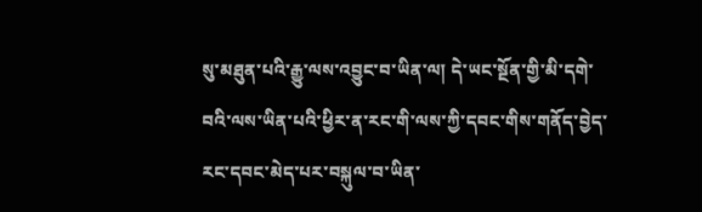སུ་མཐུན་པའི་རྒྱུ་ལས་འབྱུང་བ་ཡིན་ལ། དེ་ཡང་སྔོན་གྱི་མི་དགེ་བའི་ལས་ཡིན་པའི་ཕྱིར་ན་རང་གི་ལས་ཀྱི་དབང་གིས་གནོད་བྱེད་རང་དབང་མེད་པར་བསྐུལ་བ་ཡིན་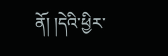ནོ། །དེའི་ཕྱིར་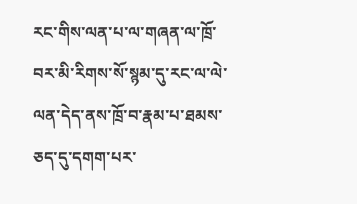རང་གིས་ལན་པ་ལ་གཞན་ལ་ཁྲོ་བར་མི་རིགས་སོ་སྙམ་དུ་རང་ལ་ལེ་ལན་དེད་ནས་ཁྲོ་བ་རྣམ་པ་ཐམས་ཅད་དུ་དགག་པར་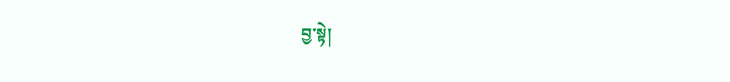བྱ་སྟེ།